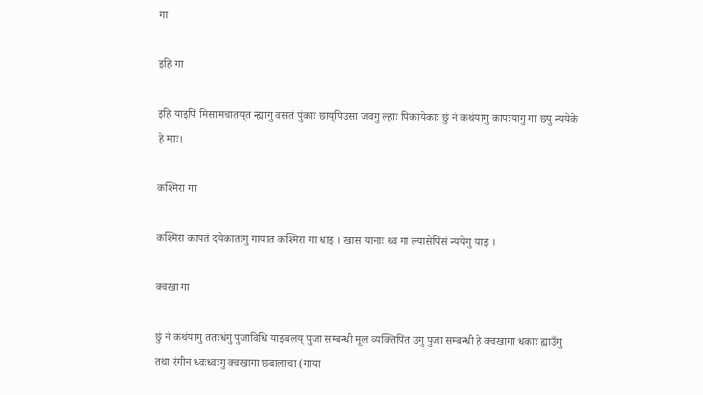गा

इहि गा

इहि याइपिं मिसामचातय्‌त न्ह्यागु वसतं पुंकाः छाय्‌पिउसा जवगु ल्हाः पिकायेकाः छुं नं कथंयागु कापःयागु गा छपु न्ययेके हे माः।

कश्मिरा गा

कश्मिरा कापतं दयेकातःगु गायात कश्मिरा गा धाइ । खास यानाः थ्व गा ल्यासेपिंसं न्ययेगु याइ ।

क्वखा गा

छुं नं कथंयागु ततःधंगु पुजाविधि याइबलय्‌ पुजा सम्बन्धी मूल व्यक्तिपिंत उगु पुजा सम्बन्धी हे क्वखागा धकाः ह्याउँगु तथा रंगीन ध्वःध्वःगु क्वखागा छबालाचा (गाया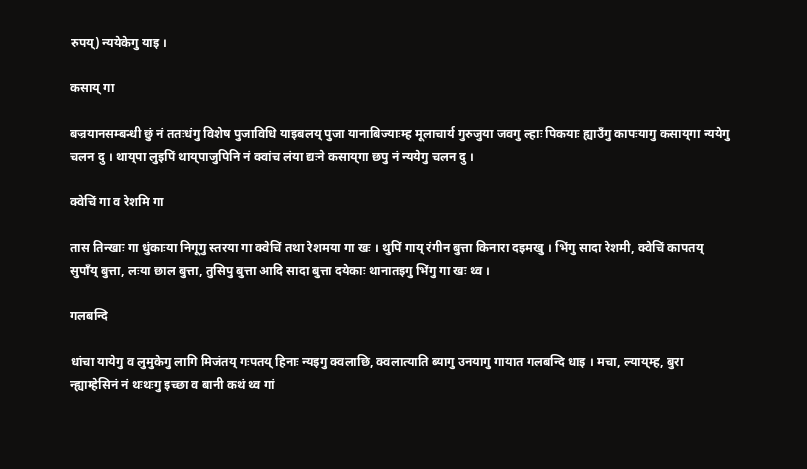रुपय्‌) न्ययेकेगु याइ ।

कसाय्‌ गा

बज्रयानसम्बन्धी छुं नं ततःधंगु विशेष पुजाविधि याइबलय्‌ पुजा यानाबिज्याःम्ह मूलाचार्य गुरुजुया जवगु ल्हाः पिकयाः ह्याउँगु कापःयागु कसाय्‌गा न्ययेगु चलन दु । थाय्‌पा लुइपिं थाय्‌पाजुपिनि नं क्वांच लंया द्यःने कसाय्‌गा छपु नं न्ययेगु चलन दु ।

क्वेचिं गा व रेशमि गा

तास तिन्खाः गा धुंकाःया निगूगु स्तरया गा क्वेचिं तथा रेशमया गा खः । थुपिं गाय्‌ रंगीन बुत्ता किनारा दइमखु । भिंगु सादा रेशमी, क्वेचिं कापतय्‌ सुपाँय्‌ बुत्ता, लःया छाल बुत्ता, तुसिपु बुत्ता आदि सादा बुत्ता दयेकाः थानातइगु भिंगु गा खः थ्व ।

गलबन्दि

धांचा यायेगु व लुमुकेगु लागि मिजंतय्‌ गःपतय्‌ हिनाः न्यइगु क्वलाछि, क्वलात्याति ब्यागु उनयागु गायात गलबन्दि धाइ । मचा, ल्याय्‌म्ह, बुरा न्ह्याम्हेसिनं नं थःथःगु इच्छा व बानी कथं थ्व गां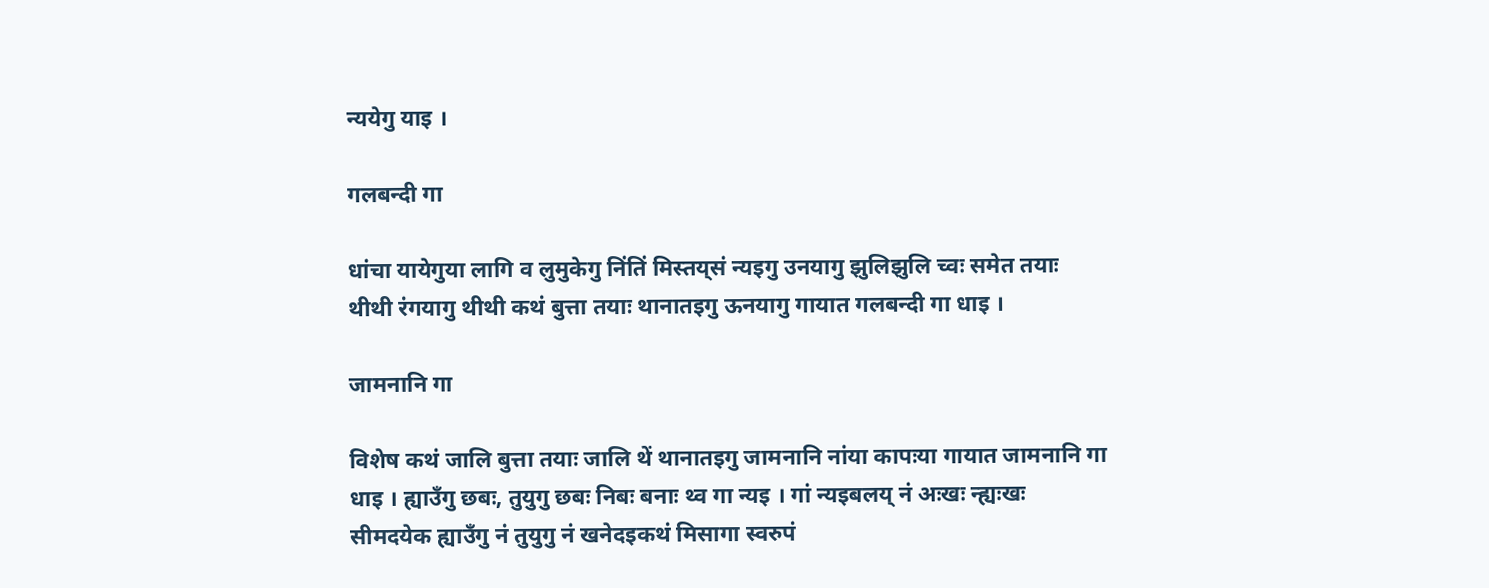न्ययेगु याइ ।

गलबन्दी गा

धांचा यायेगुया लागि व लुमुकेगु निंतिं मिस्तय्‌सं न्यइगु उनयागु झुलिझुलि च्वः समेत तयाः थीथी रंगयागु थीथी कथं बुत्ता तयाः थानातइगु ऊनयागु गायात गलबन्दी गा धाइ ।

जामनानि गा

विशेष कथं जालि बुत्ता तयाः जालि थें थानातइगु जामनानि नांया कापःया गायात जामनानि गा धाइ । ह्याउँगु छबः, तुयुगु छबः निबः बनाः थ्व गा न्यइ । गां न्यइबलय्‌ नं अःखः न्ह्यःखः सीमदयेक ह्याउँगु नं तुयुगु नं खनेदइकथं मिसागा स्वरुपं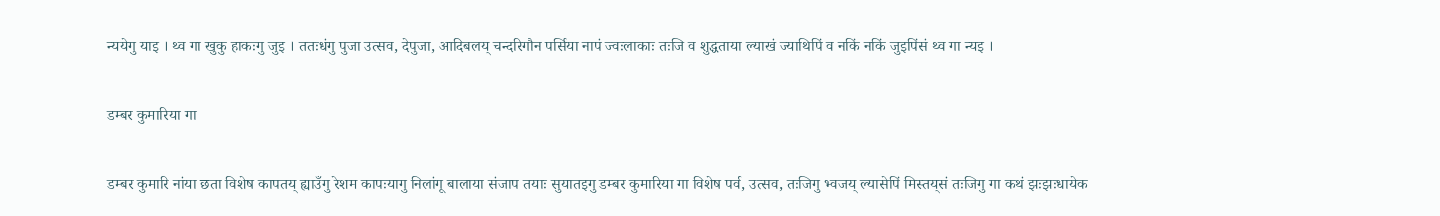न्ययेगु याइ । थ्व गा खुकु हाकःगु जुइ । ततःधंगु पुजा उत्सव, देपुजा, आदिबलय्‌ चन्दरिगौन पर्सिया नापं ज्वःलाकाः तःजि व शुद्धताया ल्याखं ज्याथिपिं व नकिं नकिं जुइपिंसं थ्व गा न्यइ ।

डम्बर कुमारिया गा

डम्बर कुमारि नांया छता विशेष कापतय्‌ ह्याउँगु रेशम कापःयागु निलांगू बालाया संजाप तयाः सुयातइगु डम्बर कुमारिया गा विशेष पर्व, उत्सव, तःजिगु भ्वजय्‌ ल्यासेपिं मिस्तय्‌सं तःजिगु गा कथं झःझःधायेक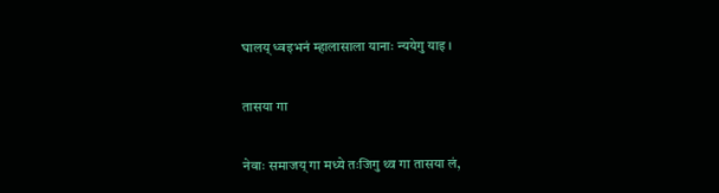घालय्‌ ध्वइभनं म्हालासाला यानाः न्ययेगु याइ ।

तासया गा

नेवाः समाजय्‌ गा मध्ये तःजिगु थ्व गा तासया लं,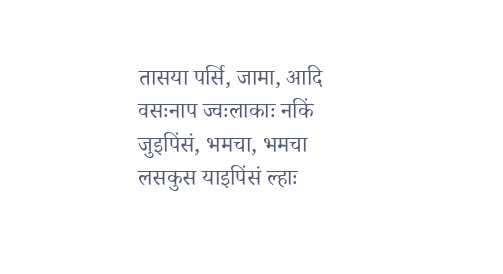तासया पर्सि, जामा, आदि वसःनाप ज्वःलाकाः नकिं जुइपिंसं, भमचा, भमचा लसकुस याइपिंसं ल्हाः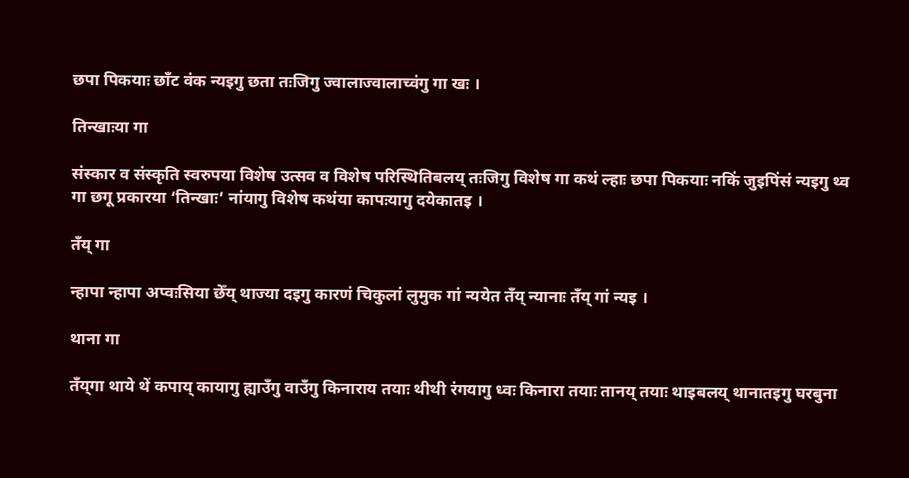छपा पिकयाः छाँट वंक न्यइगु छता तःजिगु ज्वालाज्वालाच्वंगु गा खः ।

तिन्खाःया गा

संस्कार व संस्कृति स्वरुपया विशेष उत्सव व विशेष परिस्थितिबलय्‌ तःजिगु विशेष गा कथं ल्हाः छपा पिकयाः नकिं जुइपिंसं न्यइगु थ्व गा छगू प्रकारया ‘तिन्खाः’ नांयागु विशेष कथंया कापःयागु दयेकातइ ।

तँय्‌ गा

न्हापा न्हापा अप्वःसिया छेँय्‌ थाज्या दइगु कारणं चिकुलां लुमुक गां न्ययेत तँय्‌ न्यानाः तँय्‌ गां न्यइ ।

थाना गा

तँय्‌गा थाये थें कपाय्‌ कायागु ह्याउँगु वाउँगु किनाराय तयाः थीथी रंगयागु ध्वः किनारा तयाः तानय्‌ तयाः थाइबलय्‌ थानातइगु घरबुना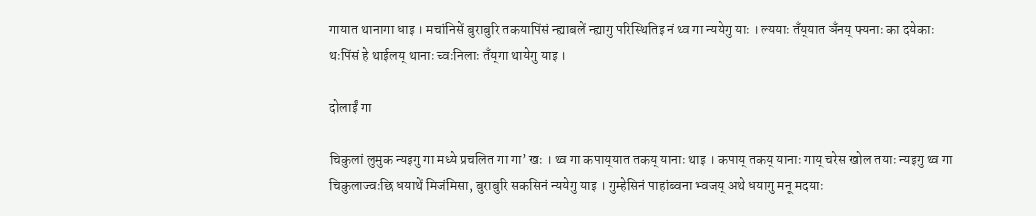गायात थानागा धाइ । मचांनिसें बुराबुरि तकयापिंसं न्ह्याबलें न्ह्यागु परिस्थितिइ नं थ्व गा न्ययेगु याः । ल्ययाः तँय्‌यात ञँनय्‌ फ्यनाः का दयेकाः थःपिंसं हे थाईलय्‌ थानाः च्वःनिलाः तँय्‌गा थायेगु याइ ।

दोलाईं गा

चिकुलां लुमुक न्यइगु गा मध्ये प्रचलित गा गा’ खः । थ्व गा कपाय्‌यात तकय्‌ यानाः थाइ । कपाय्‌ तकय्‌ यानाः गाय्‌ चरेस खोल तयाः न्यइगु थ्व गा चिकुलाज्वःछि धयाथें मिजंमिसा, बुराबुरि सकसिनं न्ययेगु याइ । गुम्हेसिनं पाहांब्वना भ्वजय्‌ अथे धयागु मनू मदयाः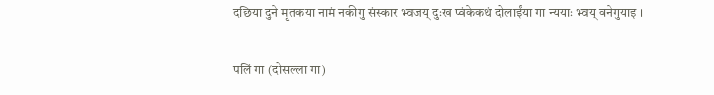दछिया दुने मृतकया नामं नकीगु संस्कार भ्वजय्‌ दुःख प्वंकेकथं दोलाईंया गा न्ययाः भ्वय्‌ वनेगुयाइ ।

पलिं गा (दोसल्ला गा)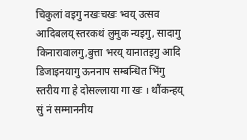चिकुलां वइगु नखःचखः भ्वय्‌ उत्सव आदिबलय्‌ स्तरकथं लुमुक न्यइगु, सादागु किनारावालगु,बुत्ता भरय्‌ यानातइगु आदि डिजाइनयागु ऊननाप सम्बन्धित भिंगु स्तरीय गा हे दोसल्लाया गा खः । थौंकन्हय्‌ सुं नं सम्माननीय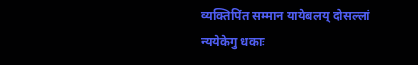व्यक्तिपिंत सम्मान यायेबलय्‌ दोसल्लां न्ययेकेगु धकाः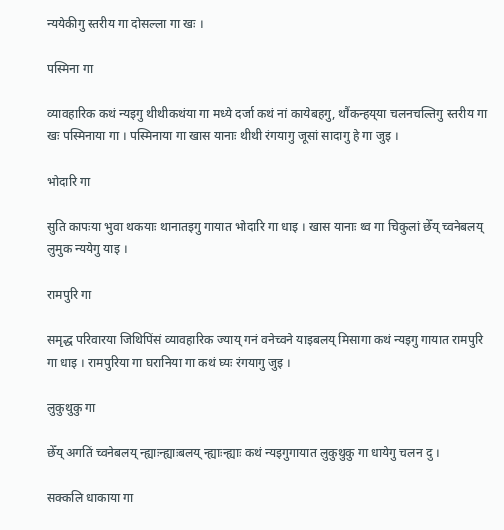न्ययेकीगु स्तरीय गा दोसल्ला गा खः ।

पस्मिना गा

व्यावहारिक कथं न्यइगु थीथीकथंया गा मध्ये दर्जा कथं नां कायेबहगु, थौंकन्हय्‌या चलनचल्तिगु स्तरीय गा खः पस्मिनाया गा । पस्मिनाया गा खास यानाः थीथी रंगयागु जूसां सादागु हे गा जुइ ।

भोदारि गा

सुति कापःया भुवा थकयाः थानातइगु गायात भोदारि गा धाइ । खास यानाः थ्व गा चिकुलां छेँय्‌ च्वनेबलय्‌ लुमुक न्ययेगु याइ ।

रामपुरि गा

समृद्ध परिवारया जिथिपिंसं व्यावहारिक ज्याय्‌ गनं वनेच्वने याइबलय्‌ मिसागा कथं न्यइगु गायात रामपुरि गा धाइ । रामपुरिया गा घरानिया गा कथं घ्यः रंगयागु जुइ ।

लुकुथुकु गा

छेँय्‌ अगतिं च्वनेबलय्‌ न्ह्याःन्ह्याःबलय्‌ न्ह्याःन्ह्याः कथं न्यइगुगायात लुकुथुकु गा धायेगु चलन दु ।

सक्कलि धाकाया गा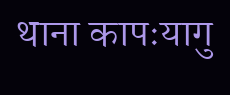थाना कापःयागु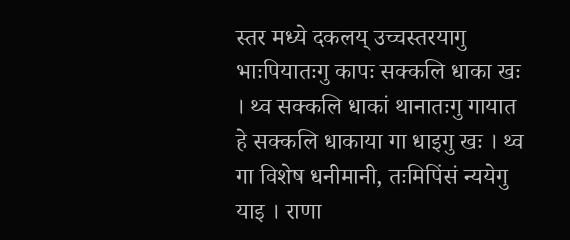स्तर मध्ये दकलय्‌ उच्चस्तरयागु भाःपियातःगु कापः सक्कलि धाका खः । थ्व सक्कलि धाकां थानातःगु गायात हे सक्कलि धाकाया गा धाइगु खः । थ्व गा विशेष धनीमानी, तःमिपिंसं न्ययेगु याइ । राणा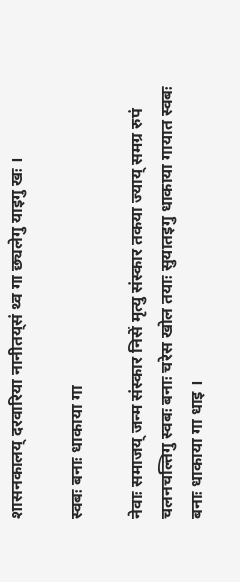शासनकालय्‌ दरवारिया नानीतय्‌सं थ्व गा छ्यलेगु याइगु खः ।

स्वबः बनाः धाकाया गा

नेवाः समाजय्‌ जन्म संस्कार निसें मृत्यु संस्कार तकया ज्याय्‌ समग्र रुपं चलनचल्तिगु स्वबः बनाः चरेस खोल तयाः सुयातइगु धाकाया गायात स्वबः बनाः धाकाया गा धाइ ।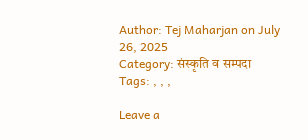Author: Tej Maharjan on July 26, 2025
Category: संस्कृति व सम्पदा
Tags: , , ,

Leave a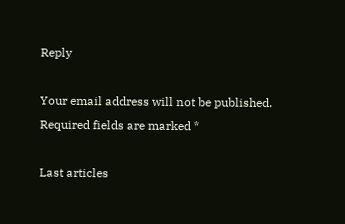Reply

Your email address will not be published. Required fields are marked *

Last articles